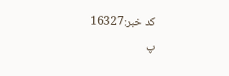کد خبر:16327
پ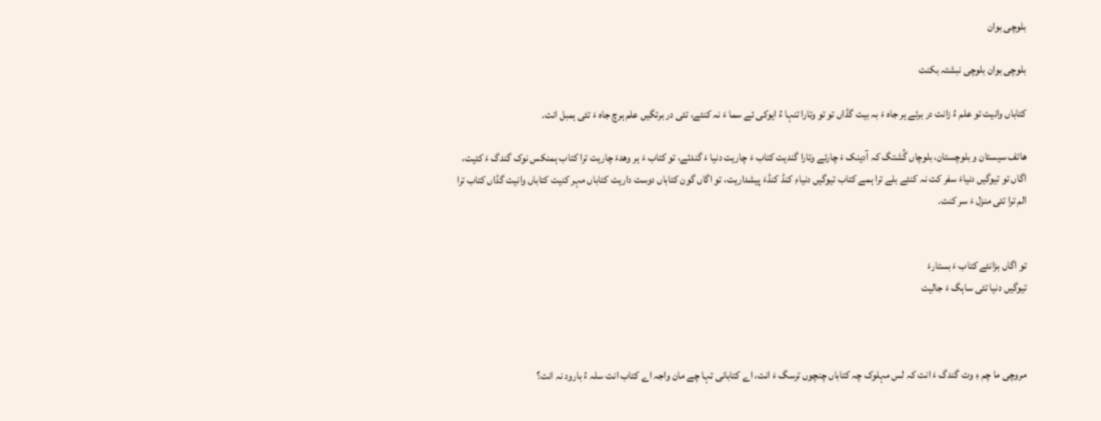بلوچی بوان

بلوچی بوان بلوچی نبشتہ بکنت

کتاباں وانیت تو علم ءُ زانت در برئے ہر جاہ ءَ بہ بیت گڈاں تو تو وتارا تنہا ءُ ایوکی ئے سما ءَ نہ کنئے، تئی در برتگیں علم ہرچ جاہ ءَ تئی ہمبل انت.

هاتف سیستان و بلوچستان، بلوچاں گُشتگ کہ آدینک ءَ چارئے وتارا گندیت کتاب ءَ چاریت دنیا ءَ گندئے، تو کتاب ءَ ہر وھدءَ چاریت ترا کتاب ہمنکس نوک گندگ ءَ کئیت، اگاں تو تیوگیں دنیاءَ سفر کت نہ کنئے بلے ترا ہمے کتاب تیوگیں دنیاءِ کنڈ کنڈءَ پیشداریت، تو اگاں گون کتاباں دوست داریت کتاباں مہر کنیت کتاباں وانیت گڈاں کتاب ترا الم ترا تئی منزل ءَ سر کنت.


تو اگاں بزانئے کتاب ءَ بستارءَ
تیوگیں دنیا تئی ساہگ ءَ جالیت



مروچی ما چم ءِ وت گندگ ءَ انت کہ لس مہلوک چہ کتاباں چنچوں ترسگ ءَ انت، اے کتابانی تہا چے مان واجہ اے کتاب انت سلہ ءُ بارود نہ انت؟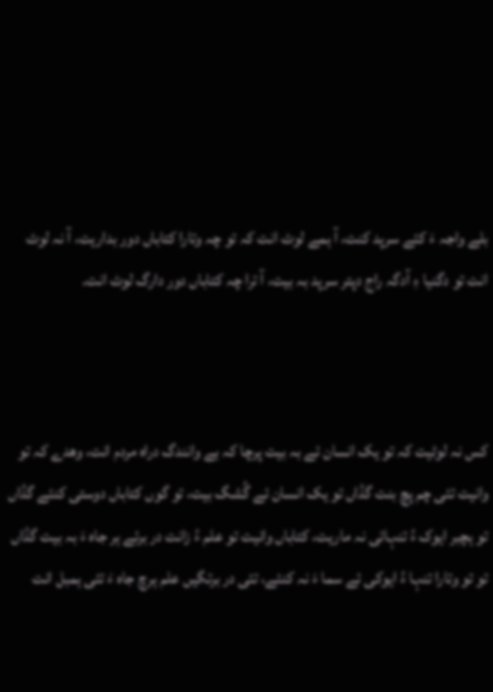بلے واجہ ءَ کئے سرپد کنت، آ ہمے لوٹ انت کہ تو چہ وتارا کتاباں دور بداریت، آ نہ لوٹ انت تو دگنیا ءِ آدگہ راج دپتر سرپد بہ بیت، آ ترا چہ کتاباں دور دارگ لوٹ انت.



کس نہ لوٹیت کہ تو یک انسان ئے بہ بیت پرچا کہ بے وانندگ دراہ مردم انت، وھدے کہ تو وانیت تئی چم پچ بنت گڈاں تو یک انسان ئے گُشگ بیت، تو گوں کتاباں دوستی کنئے گڈاں تو ہچبر ایوک ءُ تنہائی نہ ماریت، کتاباں وانیت تو علم ءُ زانت در برئے ہر جاہ ءَ بہ بیت گڈاں تو تو وتارا تنہا ءُ ایوکی ئے سما ءَ نہ کنئے، تئی در برتگیں علم ہرچ جاہ ءَ تئی ہمبل انت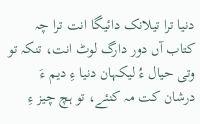دنیا ترا تیلانک دائیگا انت ترا چہ کتاب آں دور دارگ لوٹ انت، تنکہ تو وتی حیال ءُ لیکہان دنیا ءِ دیم ءَ درشان کت مہ کنئے، تو ہچ چیز ءِ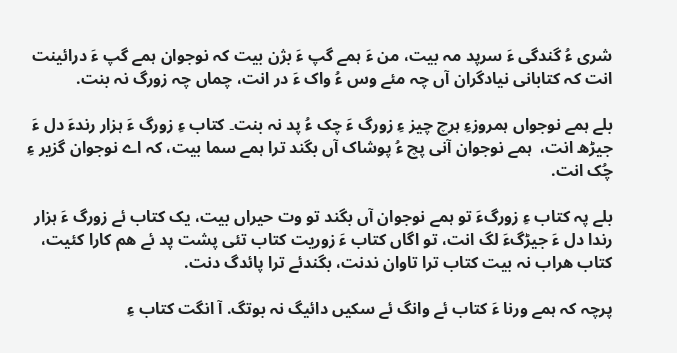شری ءُ گندگی ءَ سرپد مہ بیت، من ءَ ہمے گپ ءَ بژن بیت کہ نوجوان ہمے گپ ءَ درائینت انت کہ کتابانی نیادگران آں چہ مئے وس ءُ واک ءَ در انت، چماں چہ زورگ نہ بنت.

بلے ہمے نوجواں ہمروزءِ ہرچ چیز ءِ زورگ ءَ چک ءُ پد نہ بنت۔ کتاب ءِ زورگ ءَ ہزار رندءَ دل ءَ جیڑھ انت،  ہمے نوجوان آنی پچ ءُ پوشاک آں بگند ترا ہمے سما بیت، کہ اے نوجوان گزیر ءِ چُک انت.

بلے پہ کتاب ءِ زورگءَ تو ہمے نوجوان آں بگند تو وت حیراں بیت، یک کتاب ئے زورگ ءَ ہزار رندا دل ءَ جیڑگءَ لگ انت، تو اگاں کتاب ءَ زوریت کتاب تئی پشت پد ئے ھم کارا کئیت، کتاب ھراب نہ بیت کتاب ترا تاوان ندنت، بگندئے ترا پائدگ دنت.

پرچہ کہ ہمے ورنا ءَ کتاب ئے وانگ ئے سکیں دائیگ نہ بوتگ. آ انگت کتاب ءِ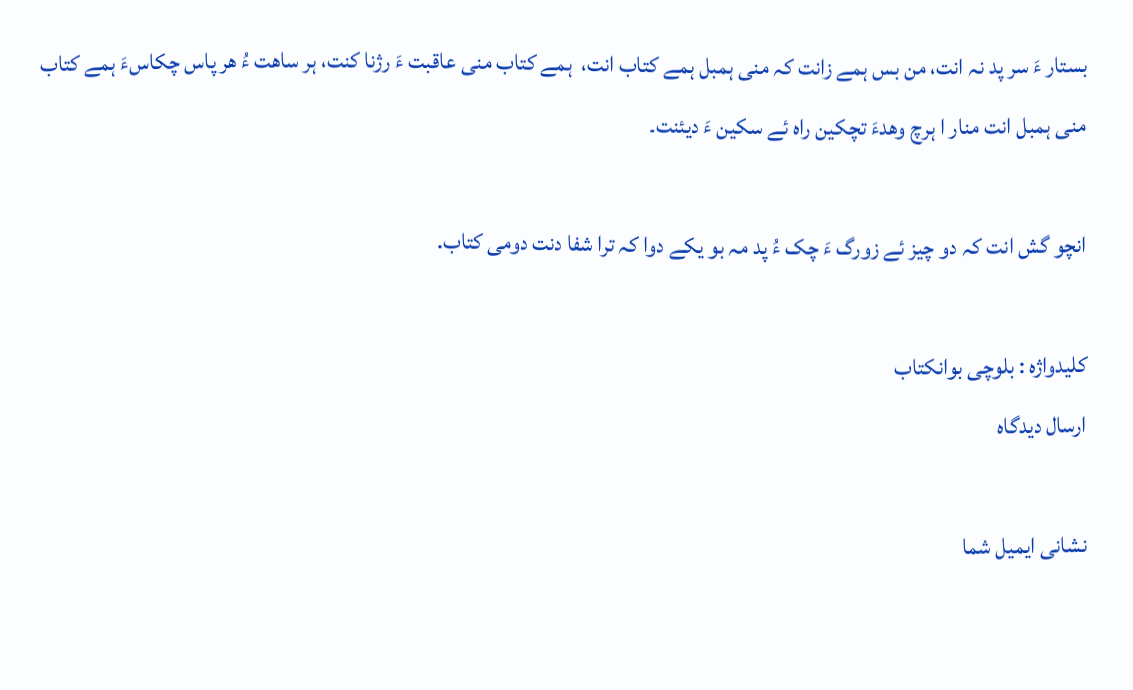بستار ءَ سر پد نہ انت، من بس ہمے زانت کہ منی ہمبل ہمے کتاب انت،  ہمے کتاب منی عاقبت ءَ رژنا کنت، ہر ساھت ءُ ھر پاس چکاسءَ ہمے کتاب منی ہمبل انت منار ا ہرچ وھدءَ تچکین راہ ئے سکین ءَ دیئنت۔

انچو گش انت کہ دو چیز ئے زورگ ءَ چک ءُ پد مہ بو یکے دوا کہ ترا شفا دنت دومی کتاب.

کلیدواژه : بلوچی بوانکتاب
ارسال دیدگاه

نشانی ایمیل شما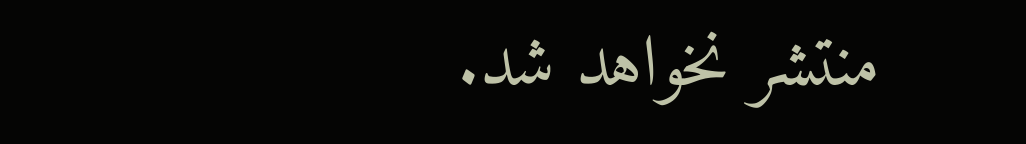منتشر نخواهد شد.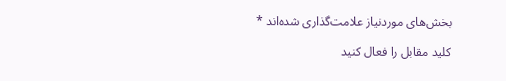بخش‌های موردنیاز علامت‌گذاری شده‌اند *

کلید مقابل را فعال کنید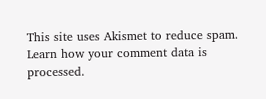This site uses Akismet to reduce spam. Learn how your comment data is processed.